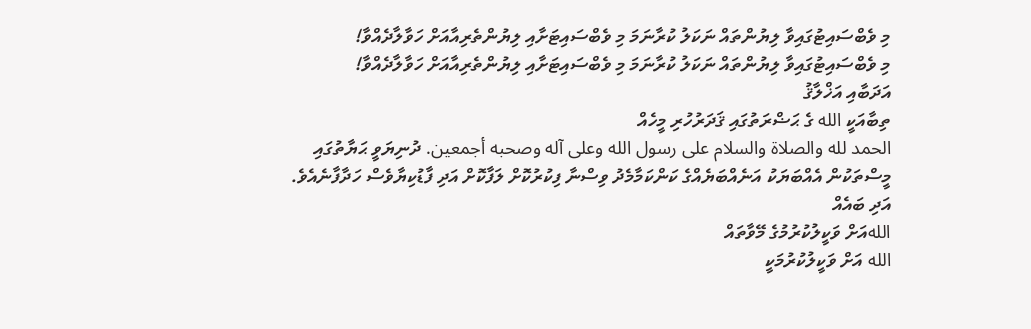މި ވެބްސައިޓުގައިވާ ލިޔުންތައް ނަކަލު ކުރާނަމަ މި ވެބްސައިޓަށާއި ލިޔުންތެރިއާއަށް ހަވާލާދެއްވާ!
މި ވެބްސައިޓުގައިވާ ލިޔުންތައް ނަކަލު ކުރާނަމަ މި ވެބްސައިޓަށާއި ލިޔުންތެރިއާއަށް ހަވާލާދެއްވާ!
އަދަބާއި އަޚްލާޤު
ތިބާއަކީ الله ގެ ޙަޟްރަތުގައި ޤަދަރުހުރި މީހެއް
الحمد لله والصلاة والسلام على رسول الله وعلى آله وصحبه أجمعين. ދުނިޔަވީ ޙަޔާތުގައި މީސްތަކުން އެއްބަޔަކު އަނެއްބަޔެއްގެ ކަންކަމާމެދު ވިސްނާ ފިކުރުކޮށް ލަފާކޮށް އަދި ފާޑުކިޔާވެސް ހަދާފާނެއެވެ. އަދި ބައެއް
اللهއަށް ވަކީލުކުރުމުގެ މޭވާތައް
الله އަށް ވަކީލުކުރުމަކީ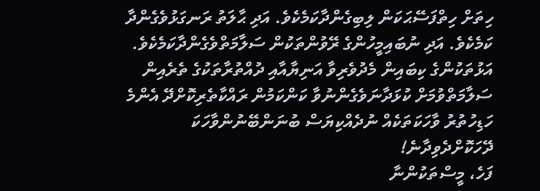ހިތަށް ހިތްފަސޭޙަކަން ލިބިގެންދާކަމެކެވެ. އަދި ޙާލަތު ރަނގަޅުވެގެންދާ ކަމެކެވެ. އަދި ނުބައިމީހުންގެ ރޭވުންތަކުން ސަލާމަތްވެގެންދާކަމެކެވެ. އަޅުތަކުންގެ ކިބައިން މެދުވެރިވާ އަނިޔާއާއި ދުއްތުރާތަކުގެ ތެރެއިން ސަލާމަތްވުމަށް ކުޅަދާނަވެގެންނުވާ ކަންކަމުން ރައްކާތެރިކޮށްދޭ އެންމެ
ހަޑިހުތުރު ވާހަކަތަކެއް ނުދެއްކިޔަސް ބުނަންބޭނުންވާހަކަ ދޭހަކޮށްދެވިދާނެ!
ފަހެ، މީސްތަކުންނާ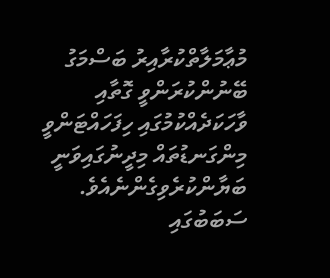މުޢާމަލާތްކުރާއިރު ބަސްމަގު ބޭނުންކުރަންވީ ގޮތާއި ވާހަކަދެއްކުމުގައި ހިފަހައްޓަންވީ މިންގަނޑުތައް މިދީނުގައިވަނީ ބަޔާންކުރެވިގެންނެއެވެ.
ސަބަބުގައި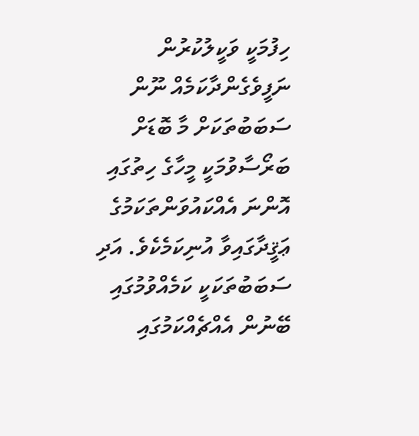ހިފުމަކީ ވަކީލުކުރުން ނަފީވެގެންދާކަމެއް ނޫން
ސަބަބުތަކަށް މާ ބޮޑަށް ބަރޯސާވުމަކީ މީހާގެ ހިތުގައި އޮންނަ އެއްކައުވަންތަކަމުގެ ޢަޤީދާގައިވާ އުނިކަމެކެވެ. އަދި ސަބަބުތަކަކީ ކަމެއްވުމުގައި ބޭނުން އެއްޗެއްކަމުގައި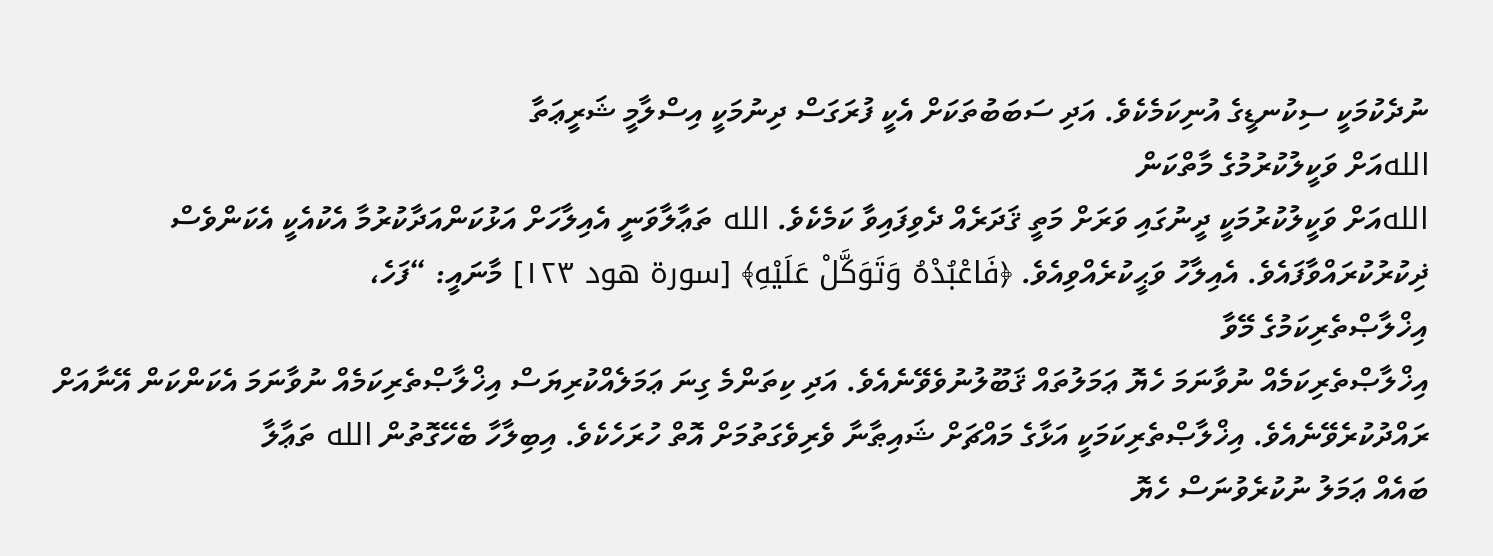ނުދެކުމަކީ ސިކުނޑީގެ އުނިކަމެކެވެ. އަދި ސަބަބުތަކަށް އެކީ ފުރަގަސް ދިނުމަކީ އިސްލާމީ ޝަރީޢަތާ
اللهއަށް ވަކީލުކުރުމުގެ މާތްކަން
اللهއަށް ވަކީލުކުރުމަކީ ދީނުގައި ވަރަށް މަތީ ޤަދަރެއް ދެވިފައިވާ ކަމެކެވެ. الله ތަޢާލާވަނީ އެއިލާހަށް އަޅުކަންއަދާކުރުމާ އެކުއެކީ އެކަންވެސް ޛިކުރުކުރައްވާފައެވެ. އެއިލާހު ވަޙީކުރެއްވިއެވެ. ﴿فَاعْبُدْهُ وَتَوَكَّلْ عَلَيْهِ﴾ [سورة هود ١٢٣] މާނައީ: “ފަހެ،
އިޚްލާޞްތެރިކަމުގެ މޭވާ
އިޚްލާޞްތެރިކަމެއް ނުވާނަމަ ހެޔޮ ޢަމަލުތައް ޤަބޫލުނުވެވޭނެއެވެ. އަދި ކިތަންމެ ގިނަ ޢަމަލެއްކުރިޔަސް އިޚްލާޞްތެރިކަމެއް ނުވާނަމަ އެކަންކަން އޭނާއަށް ރައްދުކުރެވޭނެއެވެ. އިޚްލާޞްތެރިކަމަކީ އަޅާގެ މައްޗަށް ޝައިޠާނާ ވެރިވެގަތުމަށް އޮތް ހުރަހެކެވެ. އިބިލާހާ ބެހޭގޮތުން الله ތަޢާލާ
ބައެއް ޢަމަލު ނުކުރެވުނަސް ހެޔޮ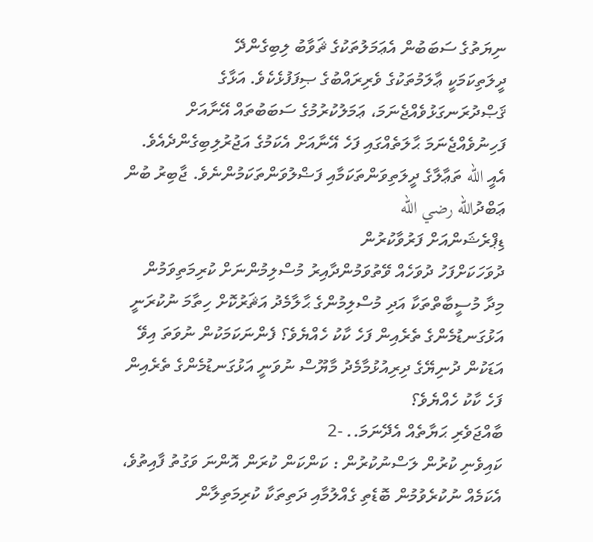ނިޔަތުގެ ސަބަބުން އެޢަމަލުތަކުގެ ޘަވާބު ލިބިގެންދޭ
ދީލަތިކަމަކީ ޢާލަމުތަކުގެ ވެރިރައްބުގެ ޞިފަފުޅެކެވެ. އަޅާގެ ޤަޞްދުރަނގަޅުވެއްޖެނަމަ، ޢަމަލުކުރުމުގެ ސަބަބުތައް އޭނާއަށް ފަހިނުވެއްޖެނަމަ ޙާލަތެއްގައި ފަހެ އޭނާއަށް އެކަމުގެ އަޖުރުލިބިގެންދެއެވެ. އެއީ الله ތަޢާލާގެ ދީލަތިވަންތަކަމާއި ފަޟްލުވަންތަކަމުންނެވެ. ޖާބިރު ބުން ޢަބްދުالله رضي الله
ޑިޕްރެޝަންއަށް ފަރުވާކުރުން
ދުވަހަކަށްފަހު ދުވަހެއް ވޭތުވަމުންދާއިރު މުސްލިމުންނަށް ކުރިމަތިވަމުން މިދާ މުސީބާތްތަކާ އަދި މުސްލިމުންގެ ޙާލާމެދު އަޘަރުކޮށް ހިތާމަ ނުކުރަނީ އަޅުގަނޑުމެންގެ ތެރެއިން ފަހެ ކާކު ހެއްޔެވެ؟ ފެންނަކަމަކުން ނުވަތަ އިވޭ އަޑަކުން ދުނިޔޭގެ ދިރިއުޅުމާމެދު މާޔޫސް ނުވަނީ އަޅުގަނޑުމެންގެ ތެރެއިން ފަހެ ކާކު ހެއްޔެވެ؟
ބާއްޖަވެރި ޙަޔާތެއް އެދޭނަމަ.. -2
ކައިވެނި ކުރުން ލަސްނުކުރުން : ކަންކަން ކުރަން އޮންނަ ވަގުތު ފާއިތުވެ، އެކަމެއް ނުކުރެވުމުން ބޮޑެތި ގެއްލުމާއި ދަތިތަކާ ކުރިމަތިލާން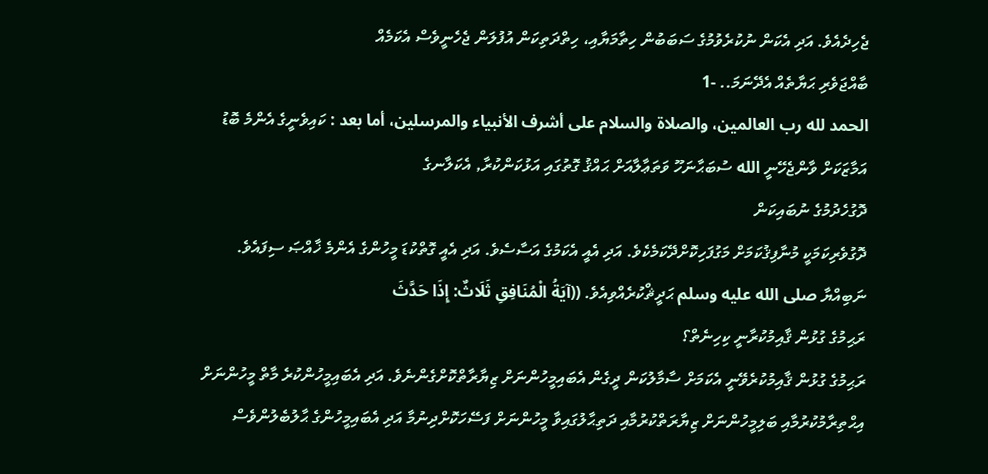ޖެހިދެއެވެ. އަދި އެކަން ނުކުރެވުމުގެ ސަބަބުން ހިތާމަޔާއި، ހިތްދަތިކަން އުފުލަން ޖެހެނީވެސް އެކަމެއް
ބާއްޖަވެރި ޙަޔާތެއް އެދޭނަމަ.. -1
الحمد لله رب العالمين، والصلاة والسلام على أشرف الأنبياء والمرسلين، أما بعد : ކައިވެނީގެ އެންމެ ބޮޑު އަމާޒަކަށް ވާންޖެހޭނީ الله ސުބަޙާނަހޫ ވަތަޢާލާއަށް ޙައްޤު ގޮތުގައި އަޅުކަންކުރާ, އެކަލާނގެ
ދޮގުހެދުމުގެ ނުބައިކަން
ދޮގުވެރިކަމަކީ މުނާފިޤުކަމަށް މަގުފަހިކޮށްދޭކަމެކެވެ. އަދި އެއީ އެކަމުގެ އަސާސެވެ. އަދި އެއީ ގޮތްކުޑަ މީހުންގެ އެންމެ ޚާއްޞަ ސިފައެވެ. ނަބިއްޔާ صلى الله عليه وسلم ޙަދީޘްކުރެއްވިއެވެ. ((آيَةُ الْمُنَافِقِ ثَلَاثٌ: إِذَا حَدَّثَ
ރަޙިމުގެ ގުޅުން ޤާއިމުކުރާނީ ކިހިނެތް؟
ރަޙިމުގެ ގުޅުން ޤާއިމުކުރެވޭނީ އެކަމަށް ސާމާލުކަން ދީގެން އެބައިމީހުންނަށް ޒިޔާރާތްކޮށްގެންނެވެ. އަދި އެބައިމީހުންކުރެ މާތް މީހުންނަށް އިޙްތިރާމުކުރުމާއި ބަލިމީހުންނަށް ޒިޔާރަތްކުރުމާއި ދަތިޙާލުގައިވާ މީހުންނަށް ފަސޭހަކޮށްދިނުމާ އަދި އެބައިމީހުންގެ ޙާލުބެލުންވެސް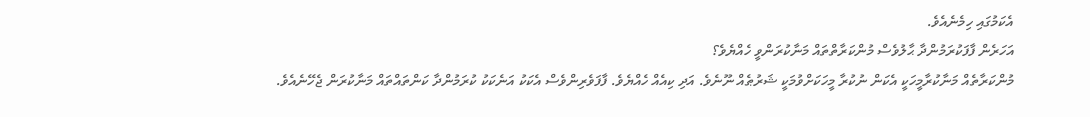އެކަމުގައި ހިމެނެއެވެ.
އަހަރެން ފާފަކުރަމުންދާ ޙާލުވެސް މުންކަރާތްތައް މަނާކުރަންވީ ހެއްޔެވެ؟
މުންކަރާތެއް މަނާކުރާމީހަކީ އެކަން ނުކުރާ މީހަކަށްވުމަކީ ޝަރުޠެއް ނޫނެވެ. އަދި ކިއެއް ހެއްޔެވެ. ފާފަވެރިންވެސް އެކަކު އަނެކަކު ކުރަމުންދާ ކަންތައްތައް މަނާކުރަން ޖެހޭނެއެވެ.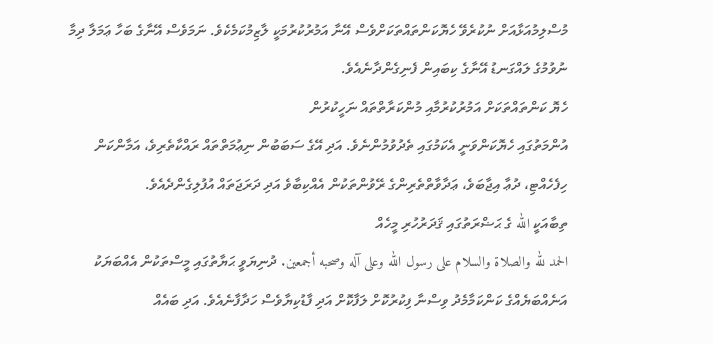މުސްލިމުއަޅާއަށް ނުކުރެވޭ ހެޔޮކަންތައްތަކަށްވެސް އޭނާ އަމުރުކުރުމަކީ ލާޒިމުކަމެކެވެ. ނަމަވެސް އޭނާގެ ބަހާ ޢަމަލާ ދިމާ ނުވުމުގެ ލައްގަނޑު އޭނާގެ ކިބައިން ފެނިގެންދާނެއެވެ.
ހެޔޮ ކަންތައްތަކަށް އަމުރުކުރުމާއި މުންކަރާތްތައް ނަހީކުރުން
އުންމަތުގައި ހެޔޮކަންވަނީ އެކަމުގައި ތެދުވުމުންނެވެ. އަދި އޭގެ ސަބަބުން ނިޢުމަތްތައް ރައްކާތެރިވެ، އަމާންކަން ހިފެހެއްޓި، ދުޢާ އިޖާބަވެ، ޢަދާވާތްތެރިންގެ ރޭވުންތަކުން އެއްކިބާވެ އަދި ދަރަޖަތައް އުފުލިގެންދެއެވެ.
ތިބާއަކީ الله ގެ ޙަޟްރަތުގައި ޤަދަރުހުރި މީހެއް
الحمد لله والصلاة والسلام على رسول الله وعلى آله وصحبه أجمعين. ދުނިޔަވީ ޙަޔާތުގައި މީސްތަކުން އެއްބަޔަކު އަނެއްބަޔެއްގެ ކަންކަމާމެދު ވިސްނާ ފިކުރުކޮށް ލަފާކޮށް އަދި ފާޑުކިޔާވެސް ހަދާފާނެއެވެ. އަދި ބައެއް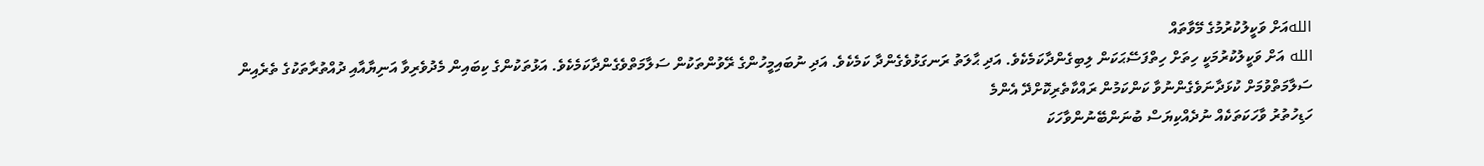اللهއަށް ވަކީލުކުރުމުގެ މޭވާތައް
الله އަށް ވަކީލުކުރުމަކީ ހިތަށް ހިތްފަސޭޙަކަން ލިބިގެންދާކަމެކެވެ. އަދި ޙާލަތު ރަނގަޅުވެގެންދާ ކަމެކެވެ. އަދި ނުބައިމީހުންގެ ރޭވުންތަކުން ސަލާމަތްވެގެންދާކަމެކެވެ. އަޅުތަކުންގެ ކިބައިން މެދުވެރިވާ އަނިޔާއާއި ދުއްތުރާތަކުގެ ތެރެއިން ސަލާމަތްވުމަށް ކުޅަދާނަވެގެންނުވާ ކަންކަމުން ރައްކާތެރިކޮށްދޭ އެންމެ
ހަޑިހުތުރު ވާހަކަތަކެއް ނުދެއްކިޔަސް ބުނަންބޭނުންވާހަކަ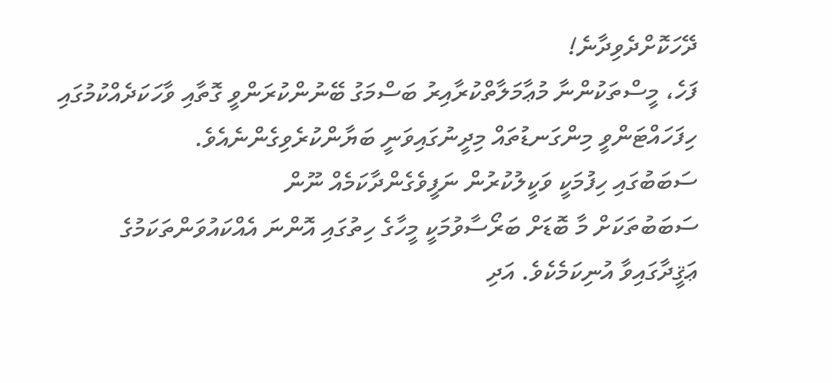ދޭހަކޮށްދެވިދާނެ!
ފަހެ، މީސްތަކުންނާ މުޢާމަލާތްކުރާއިރު ބަސްމަގު ބޭނުންކުރަންވީ ގޮތާއި ވާހަކަދެއްކުމުގައި ހިފަހައްޓަންވީ މިންގަނޑުތައް މިދީނުގައިވަނީ ބަޔާންކުރެވިގެންނެއެވެ.
ސަބަބުގައި ހިފުމަކީ ވަކީލުކުރުން ނަފީވެގެންދާކަމެއް ނޫން
ސަބަބުތަކަށް މާ ބޮޑަށް ބަރޯސާވުމަކީ މީހާގެ ހިތުގައި އޮންނަ އެއްކައުވަންތަކަމުގެ ޢަޤީދާގައިވާ އުނިކަމެކެވެ. އަދި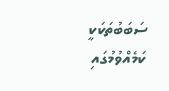ސަބަބުތަކަކީ ކަމެއްވުމުގައި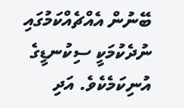ބޭނުން އެއްޗެއްކަމުގައި ނުދެކުމަކީ ސިކުނޑީގެ އުނިކަމެކެވެ. އަދި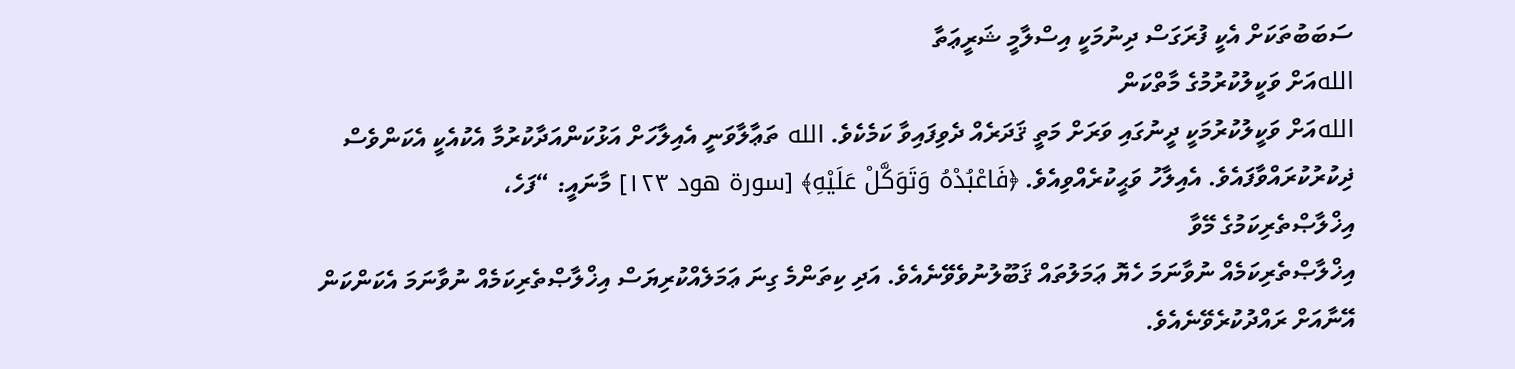ސަބަބުތަކަށް އެކީ ފުރަގަސް ދިނުމަކީ އިސްލާމީ ޝަރީޢަތާ
اللهއަށް ވަކީލުކުރުމުގެ މާތްކަން
اللهއަށް ވަކީލުކުރުމަކީ ދީނުގައި ވަރަށް މަތީ ޤަދަރެއް ދެވިފައިވާ ކަމެކެވެ. الله ތަޢާލާވަނީ އެއިލާހަށް އަޅުކަންއަދާކުރުމާ އެކުއެކީ އެކަންވެސް ޛިކުރުކުރައްވާފައެވެ. އެއިލާހު ވަޙީކުރެއްވިއެވެ. ﴿فَاعْبُدْهُ وَتَوَكَّلْ عَلَيْهِ﴾ [سورة هود ١٢٣] މާނައީ: “ފަހެ،
އިޚްލާޞްތެރިކަމުގެ މޭވާ
އިޚްލާޞްތެރިކަމެއް ނުވާނަމަ ހެޔޮ ޢަމަލުތައް ޤަބޫލުނުވެވޭނެއެވެ. އަދި ކިތަންމެ ގިނަ ޢަމަލެއްކުރިޔަސް އިޚްލާޞްތެރިކަމެއް ނުވާނަމަ އެކަންކަން އޭނާއަށް ރައްދުކުރެވޭނެއެވެ.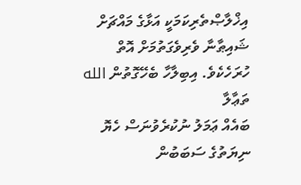އިޚްލާޞްތެރިކަމަކީ އަޅާގެ މައްޗަށް ޝައިޠާނާ ވެރިވެގަތުމަށް އޮތް ހުރަހެކެވެ. އިބިލާހާ ބެހޭގޮތުން الله ތަޢާލާ
ބައެއް ޢަމަލު ނުކުރެވުނަސް ހެޔޮ ނިޔަތުގެ ސަބަބުން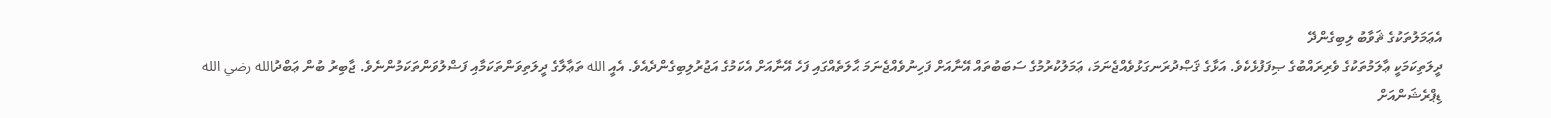އެޢަމަލުތަކުގެ ޘަވާބު ލިބިގެންދޭ
ދީލަތިކަމަކީ ޢާލަމުތަކުގެ ވެރިރައްބުގެ ޞިފަފުޅެކެވެ. އަޅާގެ ޤަޞްދުރަނގަޅުވެއްޖެނަމަ، ޢަމަލުކުރުމުގެ ސަބަބުތައް އޭނާއަށް ފަހިނުވެއްޖެނަމަ ޙާލަތެއްގައި ފަހެ އޭނާއަށް އެކަމުގެ އަޖުރުލިބިގެންދެއެވެ. އެއީ الله ތަޢާލާގެ ދީލަތިވަންތަކަމާއި ފަޟްލުވަންތަކަމުންނެވެ. ޖާބިރު ބުން ޢަބްދުالله رضي الله
ޑިޕްރެޝަންއަށް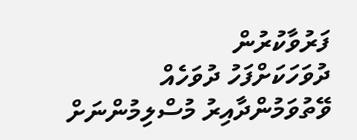ފަރުވާކުރުން
ދުވަހަކަށްފަހު ދުވަހެއް ވޭތުވަމުންދާއިރު މުސްލިމުންނަށް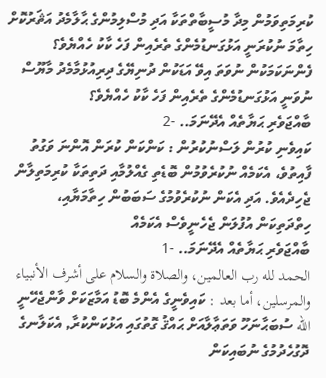ކުރިމަތިވަމުން މިދާ މުސީބާތްތަކާ އަދި މުސްލިމުންގެ ޙާލާމެދު އަޘަރުކޮށް ހިތާމަ ނުކުރަނީ އަޅުގަނޑުމެންގެ ތެރެއިން ފަހެ ކާކު ހެއްޔެވެ؟ ފެންނަކަމަކުން ނުވަތަ އިވޭ އަޑަކުން ދުނިޔޭގެ ދިރިއުޅުމާމެދު މާޔޫސް ނުވަނީ އަޅުގަނޑުމެންގެ ތެރެއިން ފަހެ ކާކު ހެއްޔެވެ؟
ބާއްޖަވެރި ޙަޔާތެއް އެދޭނަމަ.. -2
ކައިވެނި ކުރުން ލަސްނުކުރުން : ކަންކަން ކުރަން އޮންނަ ވަގުތު ފާއިތުވެ، އެކަމެއް ނުކުރެވުމުން ބޮޑެތި ގެއްލުމާއި ދަތިތަކާ ކުރިމަތިލާން ޖެހިދެއެވެ. އަދި އެކަން ނުކުރެވުމުގެ ސަބަބުން ހިތާމަޔާއި، ހިތްދަތިކަން އުފުލަން ޖެހެނީވެސް އެކަމެއް
ބާއްޖަވެރި ޙަޔާތެއް އެދޭނަމަ.. -1
الحمد لله رب العالمين، والصلاة والسلام على أشرف الأنبياء والمرسلين، أما بعد : ކައިވެނީގެ އެންމެ ބޮޑު އަމާޒަކަށް ވާންޖެހޭނީ الله ސުބަޙާނަހޫ ވަތަޢާލާއަށް ޙައްޤު ގޮތުގައި އަޅުކަންކުރާ, އެކަލާނގެ
ދޮގުހެދުމުގެ ނުބައިކަން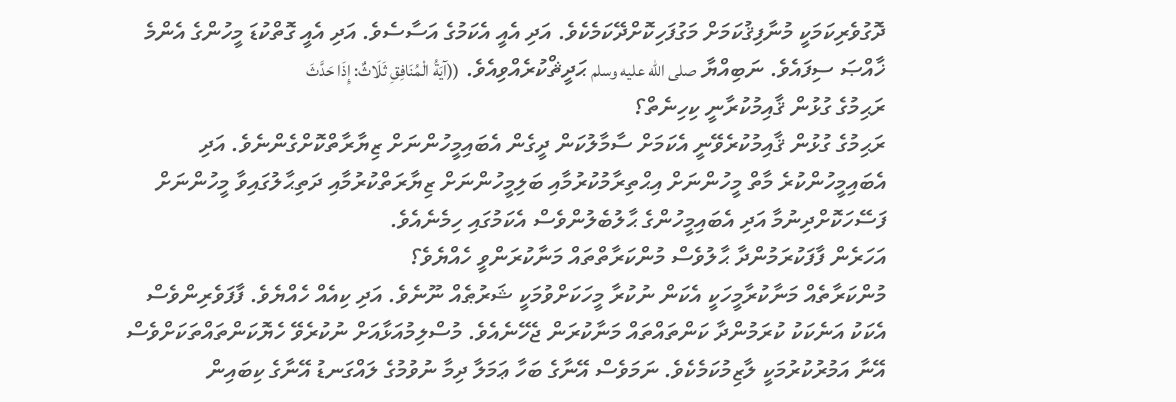ދޮގުވެރިކަމަކީ މުނާފިޤުކަމަށް މަގުފަހިކޮށްދޭކަމެކެވެ. އަދި އެއީ އެކަމުގެ އަސާސެވެ. އަދި އެއީ ގޮތްކުޑަ މީހުންގެ އެންމެ ޚާއްޞަ ސިފައެވެ. ނަބިއްޔާ صلى الله عليه وسلم ޙަދީޘްކުރެއްވިއެވެ. ((آيَةُ الْمُنَافِقِ ثَلَاثٌ: إِذَا حَدَّثَ
ރަޙިމުގެ ގުޅުން ޤާއިމުކުރާނީ ކިހިނެތް؟
ރަޙިމުގެ ގުޅުން ޤާއިމުކުރެވޭނީ އެކަމަށް ސާމާލުކަން ދީގެން އެބައިމީހުންނަށް ޒިޔާރާތްކޮށްގެންނެވެ. އަދި އެބައިމީހުންކުރެ މާތް މީހުންނަށް އިޙްތިރާމުކުރުމާއި ބަލިމީހުންނަށް ޒިޔާރަތްކުރުމާއި ދަތިޙާލުގައިވާ މީހުންނަށް ފަސޭހަކޮށްދިނުމާ އަދި އެބައިމީހުންގެ ޙާލުބެލުންވެސް އެކަމުގައި ހިމެނެއެވެ.
އަހަރެން ފާފަކުރަމުންދާ ޙާލުވެސް މުންކަރާތްތައް މަނާކުރަންވީ ހެއްޔެވެ؟
މުންކަރާތެއް މަނާކުރާމީހަކީ އެކަން ނުކުރާ މީހަކަށްވުމަކީ ޝަރުޠެއް ނޫނެވެ. އަދި ކިއެއް ހެއްޔެވެ. ފާފަވެރިންވެސް އެކަކު އަނެކަކު ކުރަމުންދާ ކަންތައްތައް މަނާކުރަން ޖެހޭނެއެވެ. މުސްލިމުއަޅާއަށް ނުކުރެވޭ ހެޔޮކަންތައްތަކަށްވެސް އޭނާ އަމުރުކުރުމަކީ ލާޒިމުކަމެކެވެ. ނަމަވެސް އޭނާގެ ބަހާ ޢަމަލާ ދިމާ ނުވުމުގެ ލައްގަނޑު އޭނާގެ ކިބައިން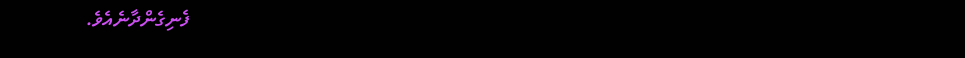ފެނިގެންދާނެއެވެ.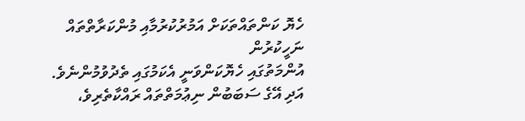ހެޔޮ ކަންތައްތަކަށް އަމުރުކުރުމާއި މުންކަރާތްތައް ނަހީކުރުން
އުންމަތުގައި ހެޔޮކަންވަނީ އެކަމުގައި ތެދުވުމުންނެވެ. އަދި އޭގެ ސަބަބުން ނިޢުމަތްތައް ރައްކާތެރިވެ،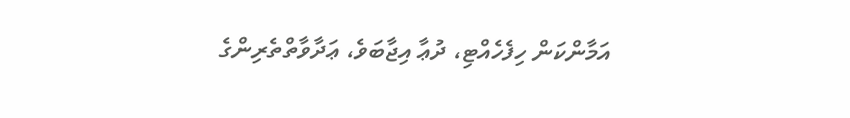އަމާންކަން ހިފެހެއްޓި، ދުޢާ އިޖާބަވެ، ޢަދާވާތްތެރިންގެ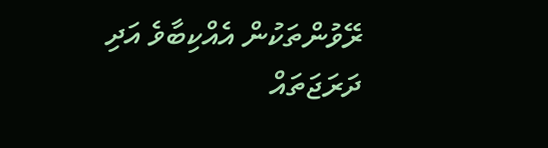ރޭވުންތަކުން އެއްކިބާވެ އަދި ދަރަޖަތައް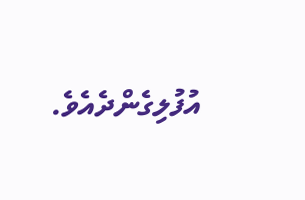އުފުލިގެންދެއެވެ.